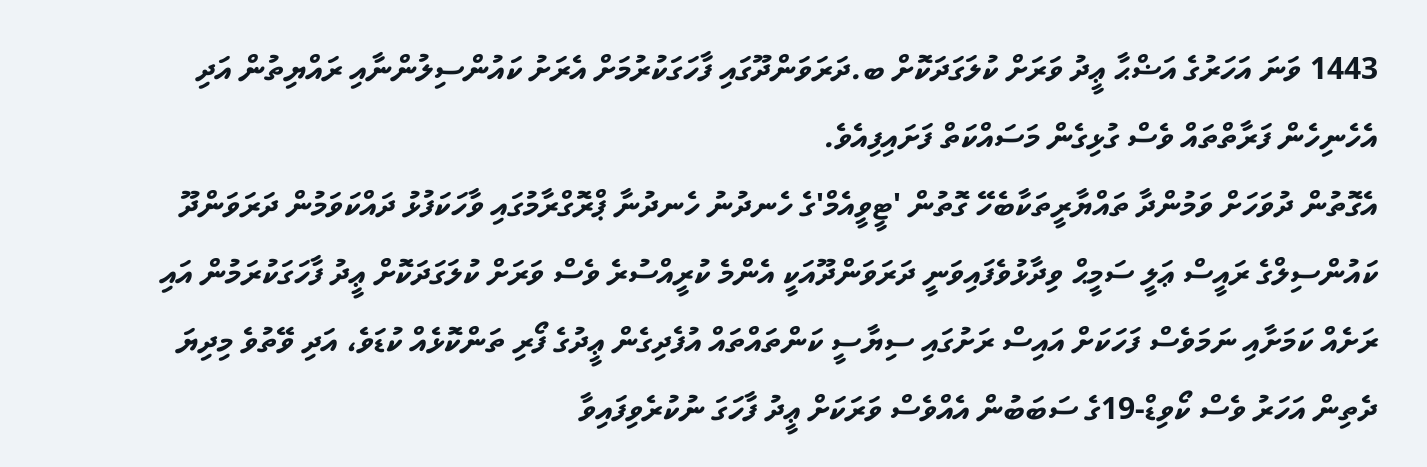1443 ވަނަ އަހަރުގެ އަޟްޙާ ޢީދު ވަރަށް ކުލަގަދަކޮށް ބ.ދަރަވަންދޫގައި ފާހަގަކުރުމަށް އެރަށު ކައުންސިލުންނާއި ރައްޔިތުން އަދި އެހެނިހެން ފަރާތްތައް ވެސް ގުޅިގެން މަސައްކަތް ފަށައިފިއެވެ.
އެގޮތުން ދުވަހަށް ވަމުންދާ ތައްޔާރީތަކާބެހޭ ގޮތުން 'ޓީވީއެމް'ގެ ހެނދުނު ހެނދުނާ ޕްރޮގްރާމުގައި ވާހަކަފުޅު ދައްކަވަމުން ދަރަވަންދޫ ކައުންސިލްގެ ރައީސް ޢަލީ ސަމީޙް ވިދާޅުވެފައިވަނީ ދަރަވަންދޫއަކީ އެންމެ ކުރީއްސުރެ ވެސް ވަރަށް ކުލަގަދަކޮށް ޢީދު ފާހަގަކުރަމުން އައި ރަށެއް ކަމަށާއި ނަމަވެސް ފަހަކަށް އައިސް ރަށުގައި ސިޔާސީ ކަންތައްތައް އުފެދިގެން ޢީދުގެ ފޯރި ތަންކޮޅެއް ކުޑަވެ، އަދި ވޭތުވެ މިދިޔަ ދެތިން އަހަރު ވެސް ކޯވިޑް-19ގެ ސަބަބުން އެއްވެސް ވަރަކަށް ޢީދު ފާހަގަ ނުކުރެވިފައިވާ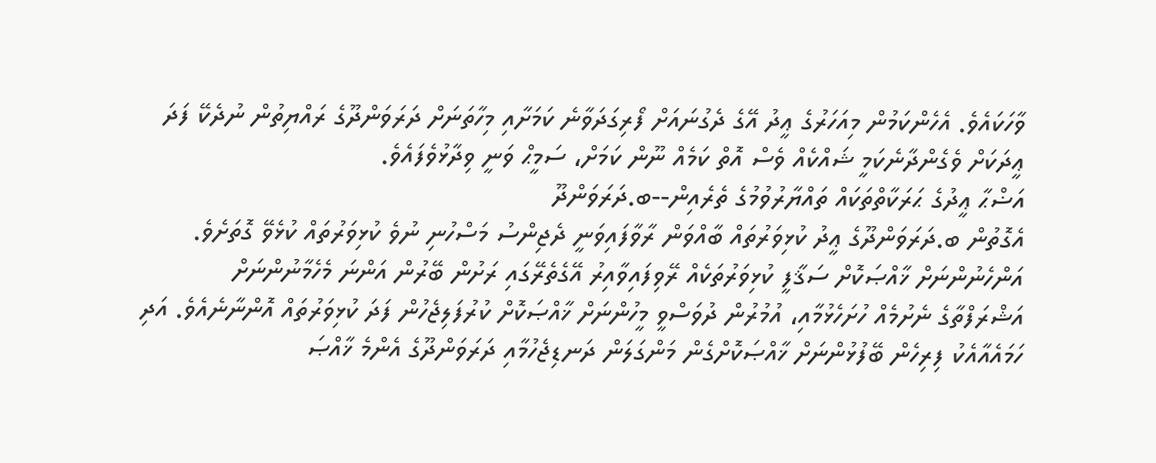ވާހަކައެވެ. އެހެންކަމުން މިއަހަރުގެ ޢީދު އޭގެ ދެގުނައަށް ފޯރިގަދަވާނެ ކަމަށާއި މިހާތަނަށް ދަރަވަންދޫގެ ރައްޔިތުން ނުދެކޭ ފަދަ ޢީދަކަށް ވެގެންދާނެކަމީ ޝައްކެއް ވެސް އޮތް ކަމެއް ނޫން ކަމަށް، ސަމީޙް ވަނީ ވިދާޅުވެފައެވެ.
އަޟްޙާ ޢީދުގެ ޙަރަކާތްތަކައް ތައްޔާރުވުމުގެ ތެރެއިން--ބ.ދަރަވަންދޫ
އެގޮތުން ބ.ދަރަވަންދޫގެ ޢީދު ކުޅިވަރުތައް ބާއްވަން ރާވާފައިވަނީ ދެޖިންސު މަސްހުނި ނުވެ ކުޅިވަރުތައް ކުޅެވޭ ގޮތަށެވެ. އަންހެނުންނަށް ޚާއްޞަކޮށް ސަޤާފީ ކުޅިވަރުތަކެއް ރޭވިފައިވާއިރު އޭގެތެރޭގައި ރަށުން ބޭރުން އަންނަ މެހެމާނުންނަށް އަޝްރަފްތާގެ ނެށުމެއް ހުށަހެޅުމާއި، އުމުރުން ދުވަސްވީ މީހުންނަށް ޚާއްޞަކޮށް ކުރުފަލިޖެހުން ފަދަ ކުޅިވަރުތައް އޮންނާނެއެވެ. އަދި ހަމައެއާއެކު ފިރިހެން ބޭފުޅުންނަށް ޚާއްޞަކޮށްގެން މަންގަލަން ދަނޑިޖެހުމާއި ދަރަވަންދޫގެ އެންމެ ޚާއްޞަ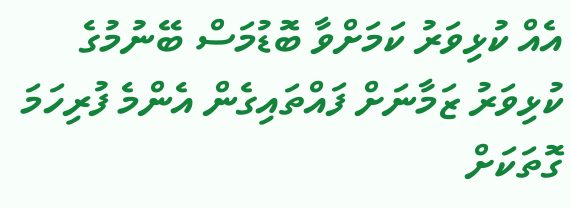އެއް ކުޅިވަރު ކަމަށްވާ ބޮޑުމަސް ބޭނުމުގެ ކުޅިވަރު ޒަމާނަށް ފައްތައިގެން އެންމެ ފުރިހަމަ ގޮތަކަށް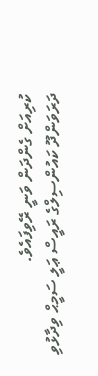ކުރިއަށް ގެންދަން ވަނީ ރޭވިފައެވެ.
ދަރަވަންދޫ ކައުންސިލްގެ ރައީސް ޢަލީ ސަމީޙް ވިދާޅުވި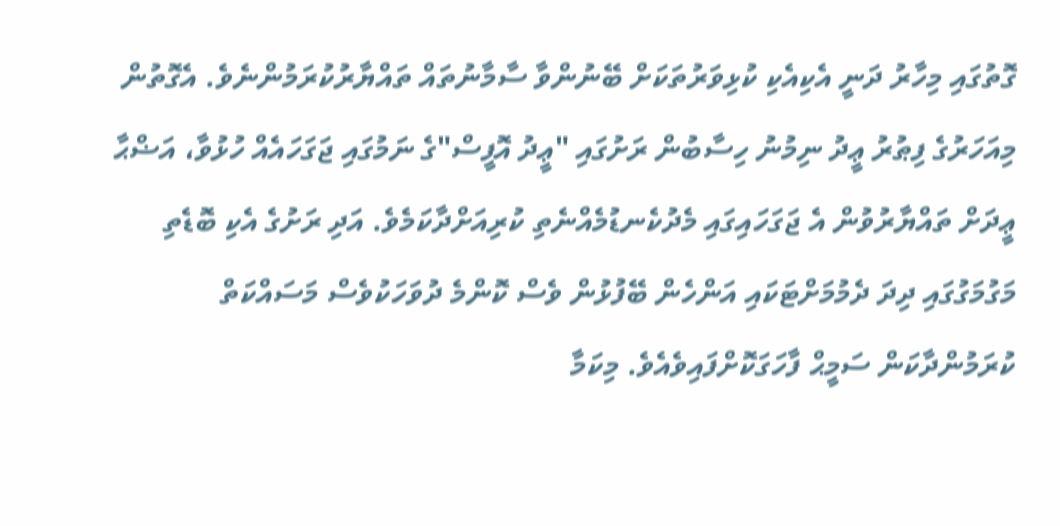ގޮތުގައި މިހާރު ދަނީ އެކިއެކި ކުޅިވަރުތަކަށް ބޭނުންވާ ސާމާނުތައް ތައްޔާރުކުރަމުންނެވެ. އެގޮތުން މިއަހަރުގެ ފިޠުރު ޢީދު ނިމުނު ހިސާބުން ރަށުގައި "ޢީދު އޮފީސް"ގެ ނަމުގައި ޖަގަހައެއް ހުޅުވާ، އަޟްޙާ ޢީދަށް ތައްޔާރުވުން އެ ޖަގަހައިގައި މެދުކެނޑުމެއްނެތި ކުރިއަށްދާކަމެވެ. އަދި ރަށުގެ އެކި ބޮޑެތި މަގުމަގުގައި ދިދަ ދެމުމަށްޓަކައި އަންހެން ބޭފުޅުން ވެސް ކޮންމެ ދުވަހަކުވެސް މަސައްކަތް ކުރަމުންދާކަން ސަމީޙް ފާހަގަކޮށްފައިވެއެވެ. މިކަމާ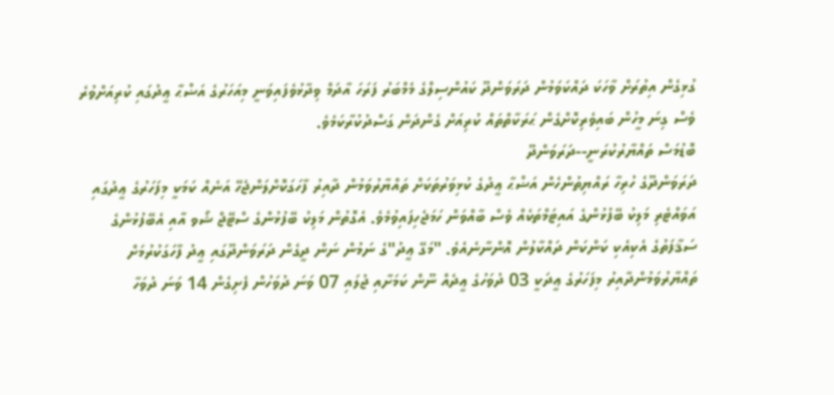ގުޅިގެން އިތުރަށް ވާހަކަ ދައްކަވަމުން ދަރަވަންދޫ ކައުންސިލްގެ މެމްބަރު ފަރަހަ އާދަމް ވިދާޅުވެފައިވަނީ މިއަހަރުގެ އަޟްޙާ ޢީދުގައި ކުރިއަށްވުރެ ވެސް ގިނަ މީހުން ބައިވެރިކޮށްގެން ޙަރަކާތްތައް ކުރިއަށް ގެންދަން ގަސްދުކުރާކަމެވެ.
ބޮޑުމަސް ތައްޔާރުކުރަނީ--ދަރަވަންދޫ
ދަރަވަންދޫގެ ހުރިހާ ރައްޔިތުންހެން އަޟްޙާ ޢީދުގެ ކުޅިވަރުތަކަށް ތައްޔާރުވަމުން ދާއިރު ފާހަގަކޮށްލަންޖެހޭ އަނެއް ކަމަކީ މިފަހަރުގެ ޢީދުގައި އަވައްޓެރި މަލިކު ބޭފުޅުންގެ އައިޓަމްތަކެއް ވެސް ބާއްވަން ހަމަޖެހިފައިވުމެވެ. އެގޮތުން މަލިކު ބޭފުޅުންގެ ސްޓޭޖް ޝޯވ އާއި އެބޭފުޅުންގެ ސަޤާފަތުގެ އެކިއެކި ކަންކަން ދައްކާލުން އޮންނާނެއެވެ. "މަގޭ ޢީދު"ގެ ނަމުން ނަން ދީގެން ދަރަވަންދޫގައި ޢީދު ފާހަގަކުރުމަށް ތައްޔާރުވަމުންދާއިރު މިފަހަރުގެ ޢީދަކީ 03 ދުވަހުގެ ޢީދެއް ނޫން ކަމަށާއި ޖުލައި 07 ވަނަ ދުވަހުން ފެށިގެން 14 ވަނަ ދުވަހާ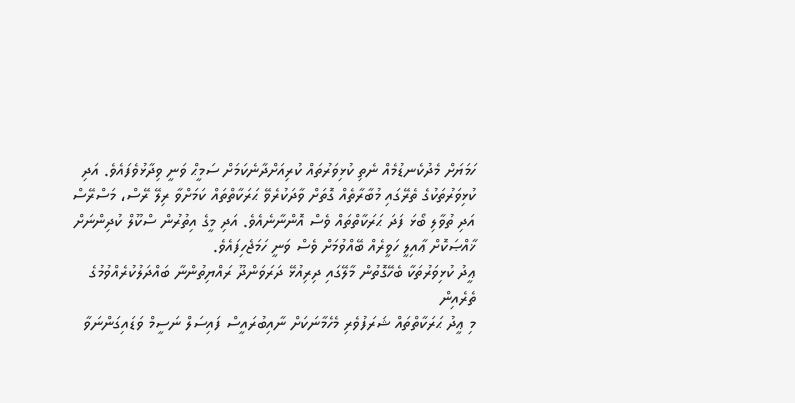ހަމަޔަށް މެދުކެނޑުމެއް ނެތި ކުޅިވަރުތައް ކުރިއަށްދާނެކަމަށް ސަމީޙް ވަނީ ވިދާޅުވެފައެވެ. އަދި ކުޅިވަރުތަކުގެ ތެރޭގައި މުބާރާތެއް ގޮތަށް ވާދަކުރެވޭ ޙަރަކާތްތައް ކަމަށްވާ ރިލޭ ރޭސް، މަސްރޭސް އަދި ތުވާލި ބޯޅަ ފަދަ ޙަރަކާތްތައް ވެސް އޮންނާނެއެވެ. އަދި މީގެ އިތުރުން ސްކޫލް ކުދިންނަށް ޚާއްޞަކޮށް ޢާއިލީ ހަވީރެއް ބޭއްވުމަށް ވެސް ވަނީ ހަމަޖެހިފައެވެ.
ޢީދު ކުޅިވަރުތަކާ ބެހޭގޮތުން މާލޭގައި ދިރިއުޅޭ ދަރަވަންދޫ ރައްޔިތުންނާ ބައްދަލުކުރެއްވުމުގެ ތެރެއިން
މި ޢީދު ޙަރަކާތްތައް ޝަރަފުވެރި މެހެމާނަކަށް ނާއިބުރައީސް ފައިސަލް ނަސީމް ވަޑައިގަންނަވާ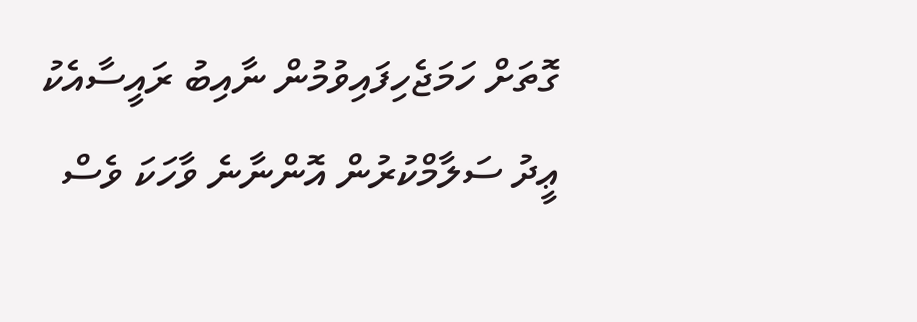ގޮތަށް ހަމަޖެހިފައިވުމުން ނާއިބު ރައީސާއެކު ޢީދު ސަލާމްކުރުން އޮންނާނެ ވާހަކަ ވެސް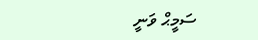ސަމީޙް ވަނީ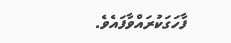ފާހަގަކުރައްވާފައެވެ.